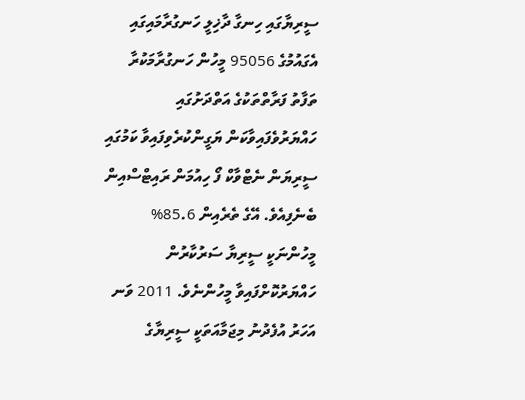ސީރިޔާގައި ހިނގާ ދާޚިލީ ހަނގުރާމައިގައި އެގައުމުގެ 95056 މީހުން ހަނގުރާމަކުރާ ތަފާތު ފަރާތްތަކުގެ އަތްދަށުގައި ހައްޔަރުވެފައިވާކަން ޔަގީންކުރެވިފައިވާ ކަމުގައި ސީރިޔަން ނެޓްވާކް ފޯ ހިއުމަން ރައިޓްސްއިން ބެނެފިއެވެ. އޭގެ ތެރެއިން 85.6% މީހުންނަކީ ސީރިޔާ ސަރުކާރުން ހައްޔަރުކޮށްފައިވާ މީހުންނެވެ. 2011 ވަނ އަހަރު އުފެދުނު މިޖަމާއަތަކީ ސީރިޔާގެ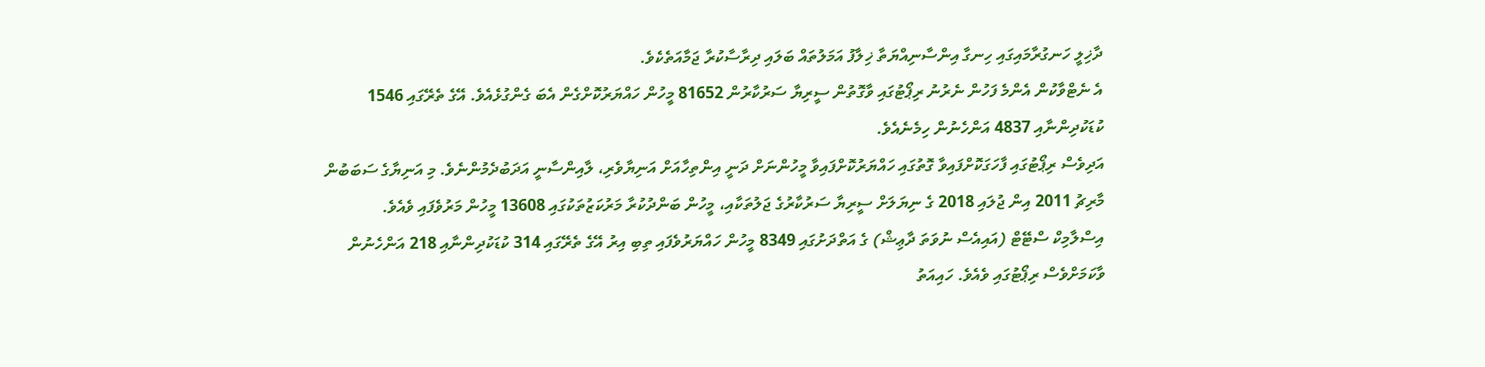ދާޚިލީ ހަނގުރާމައިގައި ހިނގާ އިންސާނިއްޔަތާ ޚިލާފު އަމަލުތައް ބަލައި ދިރާސާކުރާ ޖަމާއަތެކެވެ.
އެ ނެޓްވާކުން އެންމެ ފަހުން ނެރުނު ރިޕޯޓުގައި ވާގޮތުން ސީރިޔާ ސަރުކާރުން 81652 މީހުން ހައްޔަރުކޮށްގެން އެބަ ގެންގުޅެއެވެ. އޭގެ ތެރޭގައި 1546 ކުޑަކުދިންނާއި 4837 އަންހެނުން ހިމެނެއެވެ.
އަދިވެސް ރިޕޯޓުގައި ފާހަގަކޮށްފައިވާ ގޮތުގައި ހައްޔަރުކޮށްފައިވާ މީހުންނަށް ދަނީ އިންތިހާއަށް އަނިޔާވެރި، ލާއިންސާނީ އަދަބުދެމުންނެވެ. މި އަނިޔާގެ ސަބަބުން މާރިޗު 2011 އިން ޖުލައި 2018 ގެ ނިޔަލަށް ސީރިޔާ ސަރުކާރުގެ ޖަލުތަކާއި، މީހުން ބަންދުކުރާ މަރުކަޒުތަކުގައި 13608 މީހުން މަރުވެފައި ވެއެވެ.
އިސްލާމިކް ސްޓޭޓް (އައިއެސް ނުވަތަ ދާޢިޝް) ގެ އަތްދަށުގައި 8349 މީހުން ހައްޔަރުވެފައި ތިބި އިރު އޭގެ ތެރޭގައި 314 ކުޑަކުދިންނާއި 218 އަންހެނުން ވާކަމަށްވެސް ރިޕޯޓުގައި ވެއެވެ. ހައިއަތު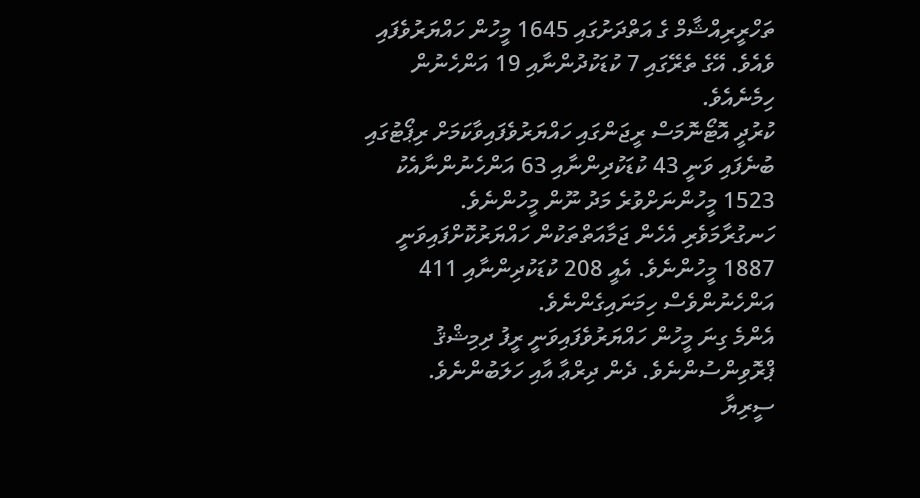ތަހްރީރިއްޝާމް ގެ އަތްދަށުގައި 1645 މީހުން ހައްޔަރުވެފައި ވެއެވެ. އޭގެ ތެރޭގައި 7 ކުޑަކުދުންނާއި 19 އަންހެނުން ހިމެނެއެވެ.
ކުރުދީ އޮޓޯނޮމަސް ރީޖަންގައި ހައްޔަރުވެފައިވާކަމަށް ރިޕޯޓުގައި ބުނެފައި ވަނީ 43 ކުޑަކުދިންނާއި 63 އަންހެނުންނާއެކު 1523 މީހުންނަށްވުރެ މަދު ނޫން މީހުންނެވެ.
ހަނގުރާމަވެރި އެހެން ޖަމާއަތްތަކުން ހައްޔަރުކޮށްފައިވަނީ 1887 މީހުންނެވެ. އެއީ 208 ކުޑަކުދިންނާއި 411 އަންހެނުންވެސް ހިމަނައިގެންނެވެ.
އެންމެ ގިނަ މީހުން ހައްޔަރުވެފައިވަނީ ރީފު ދިމިޝްޤު ޕްރޮވިންސުންނެވެ. ދެން ދިރްޢާ އާއި ހަލަބުންނެވެ.
ސީރިޔާ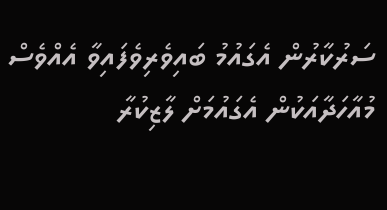ސަރުކާރުން އެގައުމު ބައިވެރިވެފައިވާ އެއްވެސް މުއާހަދާއަކުން އެގައުމަށް ލާޒިކުރާ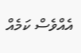އެއްވެސް ކަމެއް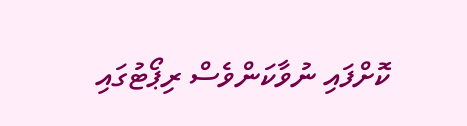ކޮށްފައި ނުވާކަންވެސް ރިޕޯޓުގައި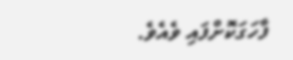ފާހަގަކޮށްފައި ވެއެވެ.